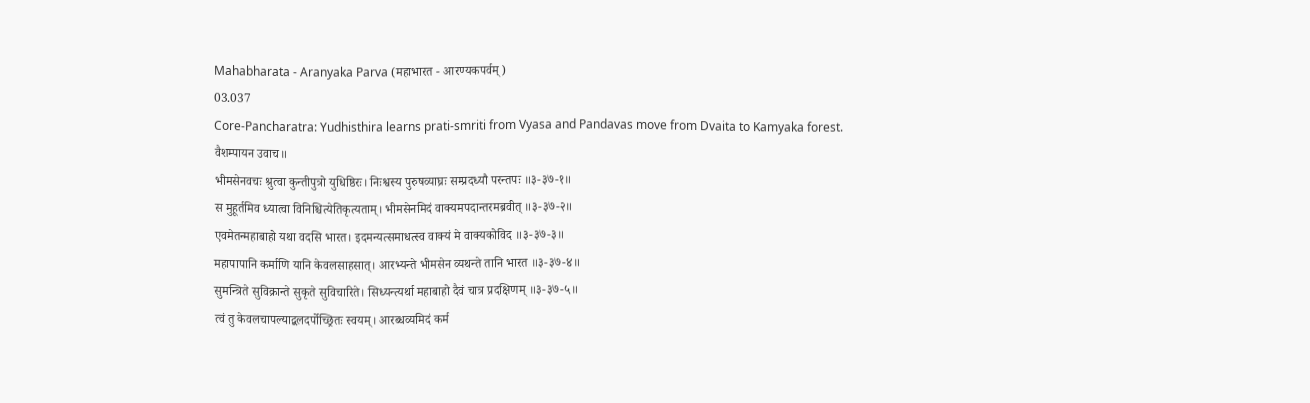Mahabharata - Aranyaka Parva (महाभारत - आरण्यकपर्वम्)
03.037
Core-Pancharatra: Yudhisthira learns prati-smriti from Vyasa and Pandavas move from Dvaita to Kamyaka forest.
वैशम्पायन उवाच॥
भीमसेनवचः श्रुत्वा कुन्तीपुत्रो युधिष्ठिरः। निःश्वस्य पुरुषव्याघ्रः सम्प्रदध्यौ परन्तपः ॥३-३७-१॥
स मुहूर्तमिव ध्यात्वा विनिश्चित्येतिकृत्यताम्। भीमसेनमिदं वाक्यमपदान्तरमब्रवीत् ॥३-३७-२॥
एवमेतन्महाबाहो यथा वदसि भारत। इदमन्यत्समाधत्स्व वाक्यं मे वाक्यकोविद ॥३-३७-३॥
महापापानि कर्माणि यानि केवलसाहसात्। आरभ्यन्ते भीमसेन व्यथन्ते तानि भारत ॥३-३७-४॥
सुमन्त्रिते सुविक्रान्ते सुकृते सुविचारिते। सिध्यन्त्यर्था महाबाहो दैवं चात्र प्रदक्षिणम् ॥३-३७-५॥
त्वं तु केवलचापल्याद्बलदर्पोच्छ्रितः स्वयम्। आरब्धव्यमिदं कर्म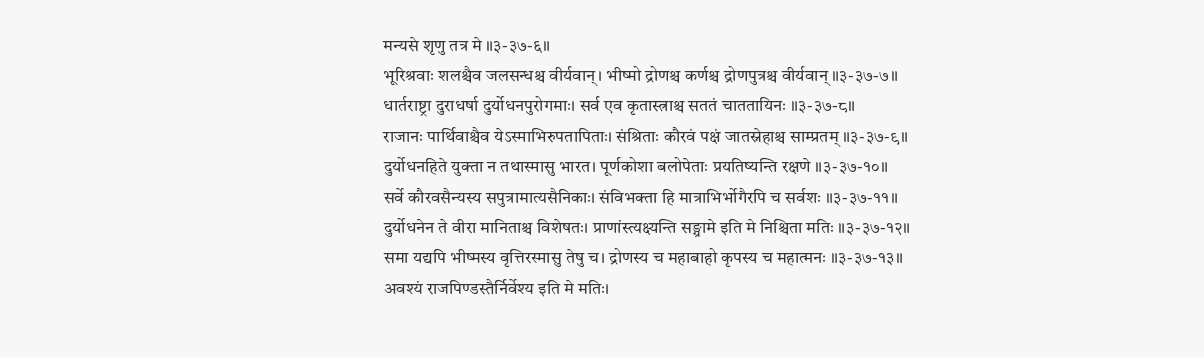मन्यसे शृणु तत्र मे ॥३-३७-६॥
भूरिश्रवाः शलश्चैव जलसन्धश्च वीर्यवान्। भीष्मो द्रोणश्च कर्णश्च द्रोणपुत्रश्च वीर्यवान् ॥३-३७-७॥
धार्तराष्ट्रा दुराधर्षा दुर्योधनपुरोगमाः। सर्व एव कृतास्त्राश्च सततं चाततायिनः ॥३-३७-८॥
राजानः पार्थिवाश्चैव येऽस्माभिरुपतापिताः। संश्रिताः कौरवं पक्षं जातस्नेहाश्च साम्प्रतम् ॥३-३७-९॥
दुर्योधनहिते युक्ता न तथास्मासु भारत। पूर्णकोशा बलोपेताः प्रयतिष्यन्ति रक्षणे ॥३-३७-१०॥
सर्वे कौरवसैन्यस्य सपुत्रामात्यसैनिकाः। संविभक्ता हि मात्राभिर्भोगैरपि च सर्वशः ॥३-३७-११॥
दुर्योधनेन ते वीरा मानिताश्च विशेषतः। प्राणांस्त्यक्ष्यन्ति सङ्ग्रामे इति मे निश्चिता मतिः ॥३-३७-१२॥
समा यद्यपि भीष्मस्य वृत्तिरस्मासु तेषु च। द्रोणस्य च महाबाहो कृपस्य च महात्मनः ॥३-३७-१३॥
अवश्यं राजपिण्डस्तैर्निर्वेश्य इति मे मतिः।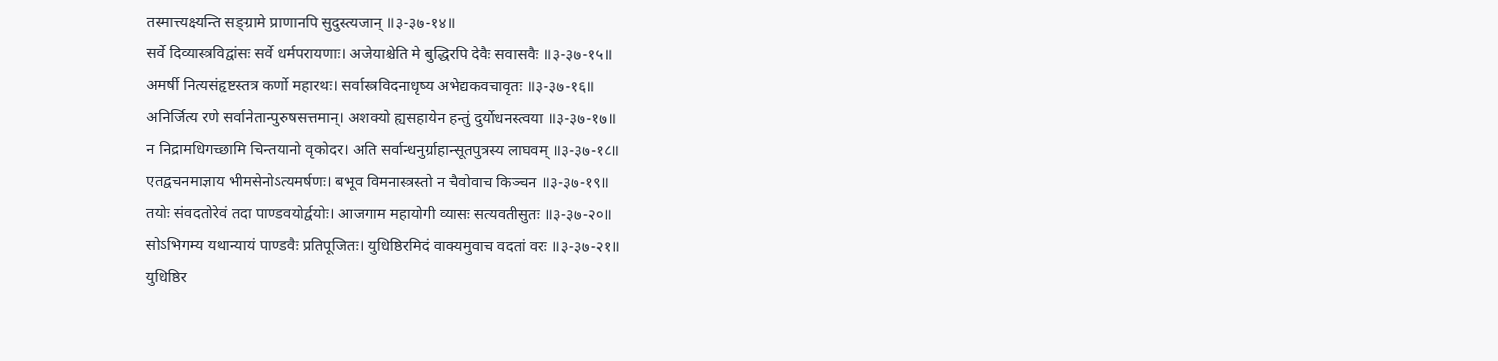तस्मात्त्यक्ष्यन्ति सङ्ग्रामे प्राणानपि सुदुस्त्यजान् ॥३-३७-१४॥
सर्वे दिव्यास्त्रविद्वांसः सर्वे धर्मपरायणाः। अजेयाश्चेति मे बुद्धिरपि देवैः सवासवैः ॥३-३७-१५॥
अमर्षी नित्यसंहृष्टस्तत्र कर्णो महारथः। सर्वास्त्रविदनाधृष्य अभेद्यकवचावृतः ॥३-३७-१६॥
अनिर्जित्य रणे सर्वानेतान्पुरुषसत्तमान्। अशक्यो ह्यसहायेन हन्तुं दुर्योधनस्त्वया ॥३-३७-१७॥
न निद्रामधिगच्छामि चिन्तयानो वृकोदर। अति सर्वान्धनुर्ग्राहान्सूतपुत्रस्य लाघवम् ॥३-३७-१८॥
एतद्वचनमाज्ञाय भीमसेनोऽत्यमर्षणः। बभूव विमनास्त्रस्तो न चैवोवाच किञ्चन ॥३-३७-१९॥
तयोः संवदतोरेवं तदा पाण्डवयोर्द्वयोः। आजगाम महायोगी व्यासः सत्यवतीसुतः ॥३-३७-२०॥
सोऽभिगम्य यथान्यायं पाण्डवैः प्रतिपूजितः। युधिष्ठिरमिदं वाक्यमुवाच वदतां वरः ॥३-३७-२१॥
युधिष्ठिर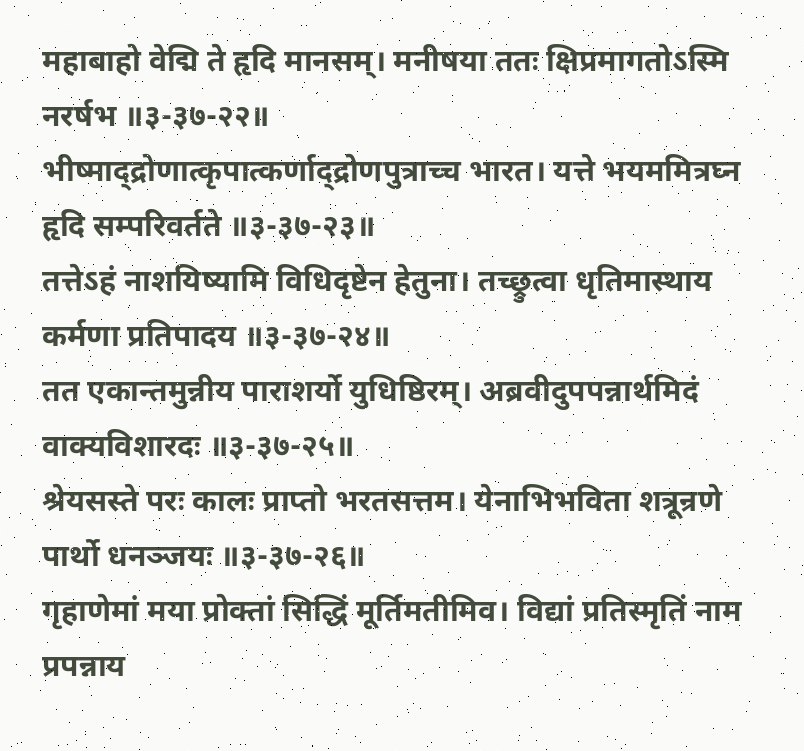महाबाहो वेद्मि ते हृदि मानसम्। मनीषया ततः क्षिप्रमागतोऽस्मि नरर्षभ ॥३-३७-२२॥
भीष्माद्द्रोणात्कृपात्कर्णाद्द्रोणपुत्राच्च भारत। यत्ते भयममित्रघ्न हृदि सम्परिवर्तते ॥३-३७-२३॥
तत्तेऽहं नाशयिष्यामि विधिदृष्टेन हेतुना। तच्छ्रुत्वा धृतिमास्थाय कर्मणा प्रतिपादय ॥३-३७-२४॥
तत एकान्तमुन्नीय पाराशर्यो युधिष्ठिरम्। अब्रवीदुपपन्नार्थमिदं वाक्यविशारदः ॥३-३७-२५॥
श्रेयसस्ते परः कालः प्राप्तो भरतसत्तम। येनाभिभविता शत्रून्रणे पार्थो धनञ्जयः ॥३-३७-२६॥
गृहाणेमां मया प्रोक्तां सिद्धिं मूर्तिमतीमिव। विद्यां प्रतिस्मृतिं नाम प्रपन्नाय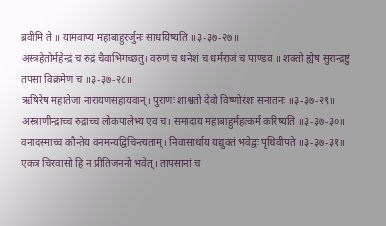ब्रवीमि ते ॥ यामवाप्य महाबाहुरर्जुनः साधयिष्यति ॥३-३७-२७॥
अस्त्रहेतोर्महेन्द्रं च रुद्रं चैवाभिगच्छतु। वरुणं च धनेशं च धर्मराजं च पाण्डव ॥ शक्तो ह्येष सुरान्द्रष्टुं तपसा विक्रमेण च ॥३-३७-२८॥
ऋषिरेष महातेजा नारायणसहायवान्। पुराणः शाश्वतो देवो विष्णोरंशः सनातनः ॥३-३७-२९॥
अस्त्राणीन्द्राच्च रुद्राच्च लोकपालेभ्य एव च। समादाय महाबाहुर्महत्कर्म करिष्यति ॥३-३७-३०॥
वनादस्माच्च कौन्तेय वनमन्यद्विचिन्त्यताम्। निवासार्थाय यद्युक्तं भवेद्वः पृथिवीपते ॥३-३७-३१॥
एकत्र चिरवासो हि न प्रीतिजननो भवेत्। तापसानां च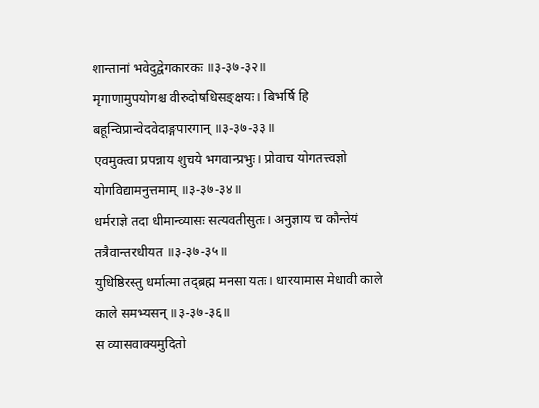शान्तानां भवेदुद्वेगकारकः ॥३-३७-३२॥
मृगाणामुपयोगश्च वीरुदोषधिसङ्क्षयः। बिभर्षि हि बहून्विप्रान्वेदवेदाङ्गपारगान् ॥३-३७-३३॥
एवमुक्त्वा प्रपन्नाय शुचये भगवान्प्रभुः। प्रोवाच योगतत्त्वज्ञो योगविद्यामनुत्तमाम् ॥३-३७-३४॥
धर्मराज्ञे तदा धीमान्व्यासः सत्यवतीसुतः। अनुज्ञाय च कौन्तेयं तत्रैवान्तरधीयत ॥३-३७-३५॥
युधिष्ठिरस्तु धर्मात्मा तद्ब्रह्म मनसा यतः। धारयामास मेधावी काले काले समभ्यसन् ॥३-३७-३६॥
स व्यासवाक्यमुदितो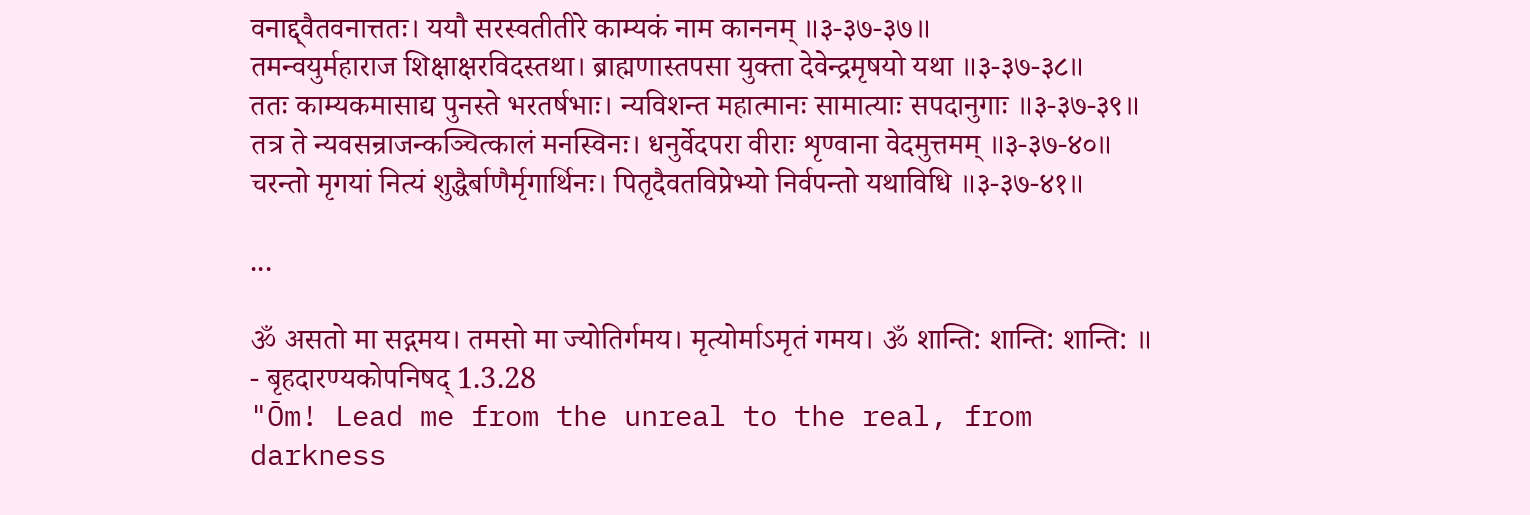वनाद्द्वैतवनात्ततः। ययौ सरस्वतीतीरे काम्यकं नाम काननम् ॥३-३७-३७॥
तमन्वयुर्महाराज शिक्षाक्षरविदस्तथा। ब्राह्मणास्तपसा युक्ता देवेन्द्रमृषयो यथा ॥३-३७-३८॥
ततः काम्यकमासाद्य पुनस्ते भरतर्षभाः। न्यविशन्त महात्मानः सामात्याः सपदानुगाः ॥३-३७-३९॥
तत्र ते न्यवसन्राजन्कञ्चित्कालं मनस्विनः। धनुर्वेदपरा वीराः शृण्वाना वेदमुत्तमम् ॥३-३७-४०॥
चरन्तो मृगयां नित्यं शुद्धैर्बाणैर्मृगार्थिनः। पितृदैवतविप्रेभ्यो निर्वपन्तो यथाविधि ॥३-३७-४१॥

...

ॐ असतो मा सद्गमय। तमसो मा ज्योतिर्गमय। मृत्योर्माऽमृतं गमय। ॐ शान्ति: शान्ति: शान्ति: ॥ - बृहदारण्यकोपनिषद् 1.3.28
"Ōm! Lead me from the unreal to the real, from darkness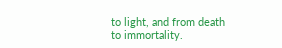to light, and from death to immortality.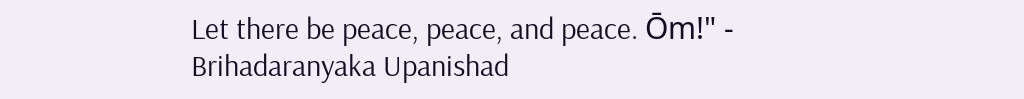Let there be peace, peace, and peace. Ōm!" - Brihadaranyaka Upanishad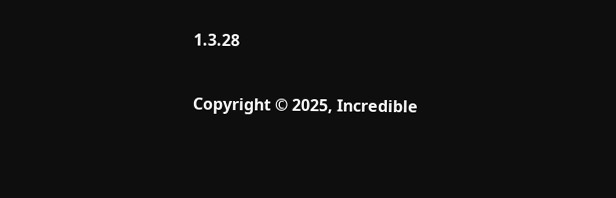1.3.28

Copyright © 2025, Incredible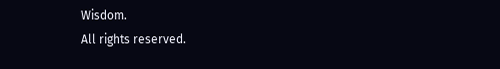Wisdom.
All rights reserved.